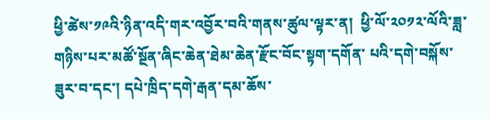ཕྱི་ཚེས་༡༩འི་ཉིན་འདི་གར་འབྱོར་བའི་གནས་ཚུལ་ལྟར་ན།  ཕྱི་ལོ་༢༠༡༢་ལོའི་ཟླ་གཉིས་པར་མཚོ་སྔོན་ཞིང་ཆེན་ཐེམ་ཆེན་རྫོང་བོང་སྟག་དགོན་ པའི་དགེ་བསྐོས་ཟུར་བ་དང་། དཔེ་ཁྲིད་དགེ་རྒན་དམ་ཆོས་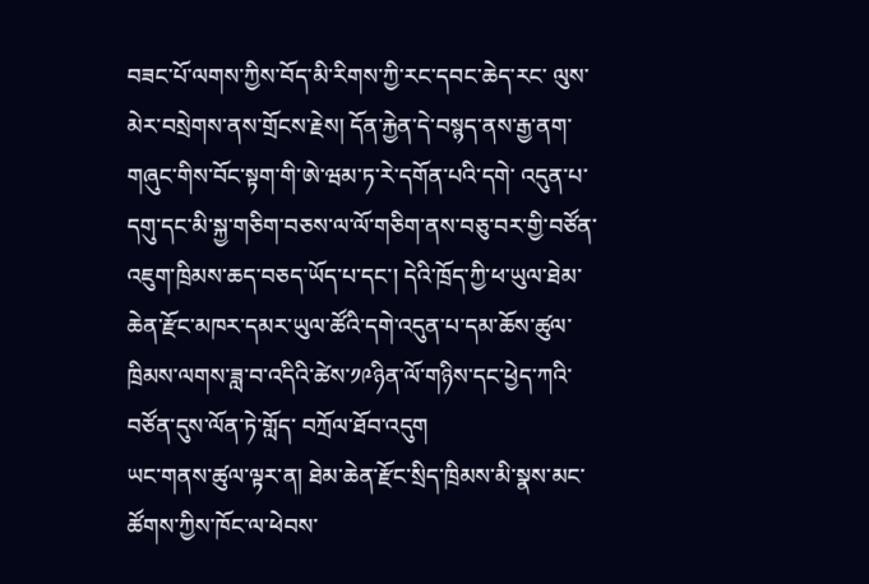བཟང་པོ་ལགས་ཀྱིས་བོད་མི་རིགས་ཀྱི་རང་དབང་ཆེད་རང་ ལུས་མེར་བསྲེགས་ནས་གྲོངས་རྗེས། དོན་རྐྱེན་དེ་བསྙད་ནས་རྒྱ་ནག་གཞུང་གིས་བོང་སྟག་གི་ཨེ་ཝམ་ཏ་རེ་དགོན་པའི་དགེ་ འདུན་པ་དགུ་དང་མི་སྐྱ་གཅིག་བཅས་ལ་ལོ་གཅིག་ནས་བཅུ་བར་གྱི་བཙོན་འཇུག་ཁྲིམས་ཆད་བཅད་ཡོད་པ་དང་། དེའི་ཁྲོད་ཀྱི་ཕ་ཡུལ་ཐེམ་ཆེན་རྫོང་མཁར་དམར་ཡུལ་ཚོའི་དགེ་འདུན་པ་དམ་ཆོས་ཚུལ་ ཁྲིམས་ལགས་ཟླ་བ་འདིའི་ཚེས་༡༩ཉིན་ལོ་གཉིས་དང་ཕྱེད་ཀའི་བཙོན་དུས་ལོན་ཏེ་གློད་ བཀྲོལ་ཐོབ་འདུག
ཡང་གནས་ཚུལ་ལྟར་ན། ཐེམ་ཆེན་རྫོང་སྲིད་ཁྲིམས་མི་སྣས་མང་ཚོགས་ཀྱིས་ཁོང་ལ་ཕེབས་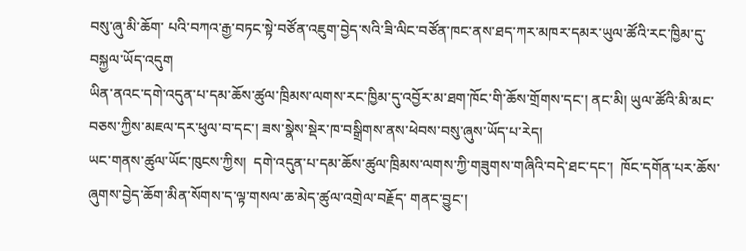བསུ་ཞུ་མི་ཆོག་ པའི་བཀའ་རྒྱ་བཏང་སྟེ་བཙོན་འཇུག་བྱེད་སའི་ཟི་ལིང་བཙོན་ཁང་ནས་ཐད་ཀར་མཁར་དམར་ཡུལ་ཚོའི་རང་ཁྱིམ་དུ་བསྐྱལ་ཡོད་འདུག
ཡིན་ནའང་དགེ་འདུན་པ་དམ་ཆོས་ཚུལ་ཁྲིམས་ལགས་རང་ཁྱིམ་དུ་འབྱོར་མ་ཐག་ཁོང་གི་ཆོས་གྲོགས་དང་། ནང་མི། ཡུལ་ཚོའི་མི་མང་བཅས་ཀྱིས་མཇལ་དར་ཕུལ་བ་དང་། ཟས་སྣེས་སྡེར་ཁ་བསྒྲིགས་ནས་ཕེབས་བསུ་ཞུས་ཡོད་པ་རེད།
ཡང་གནས་ཚུལ་ཡོང་ཁུངས་ཀྱིས།  དགེ་འདུན་པ་དམ་ཆོས་ཚུལ་ཁྲིམས་ལགས་ཀྱི་གཟུགས་གཞིའི་བདེ་ཐང་དང་།  ཁོང་དགོན་པར་ཆོས་ཞུགས་བྱེད་ཆོག་མིན་སོགས་ད་ལྟ་གསལ་ཆ་མེད་ཚུལ་འགྲེལ་བརྗོད་ གནང་བྱུང་།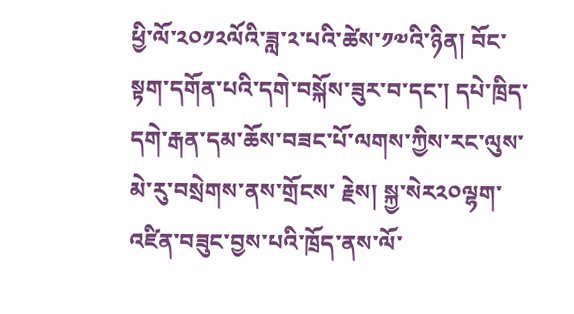ཕྱི་ལོ་༢༠༡༢ལོའི་ཟླ་༢་པའི་ཚེས་༡༧འི་ཉིན། བོང་སྟག་དགོན་པའི་དགེ་བསྐོས་ཟུར་བ་དང་། དཔེ་ཁྲིད་དགེ་རྒན་དམ་ཆོས་བཟང་པོ་ལགས་ཀྱིས་རང་ལུས་མེ་རུ་བསྲེགས་ནས་གྲོངས་ རྗེས། སྐྱ་སེར༢༠ལྷག་འཛིན་བཟུང་བྱས་པའི་ཁྲོད་ནས་ལོ་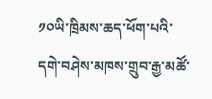༡༠ཡི་ཁྲིམས་ཆད་ཕོག་པའི་དགེ་བཤེས་མཁས་གྲུབ་རྒྱ་མཚོ་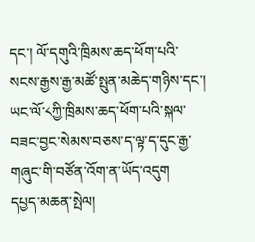དང་། ལོ་དགུའི་ཁྲིམས་ཆད་ཕོག་པའི་སངས་རྒྱས་རྒྱ་མཚོ་སྤུན་མཆེད་གཉིས་དང་། ཡང་ལོ་༨ཀྱི་ཁྲིམས་ཆད་ཕོག་པའི་སྐལ་བཟང་བྱང་སེམས་བཅས་ད་ལྟ་ད་དུང་རྒྱ་གཞུང་གི་བཙོན་འོག་ན་ཡོད་འདུག
དཔྱད་མཆན་སྤེལ།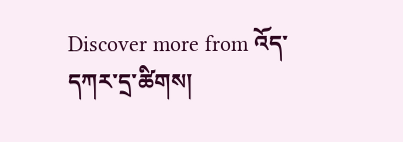Discover more from འོད་དཀར་དྲ་ཚིགས།